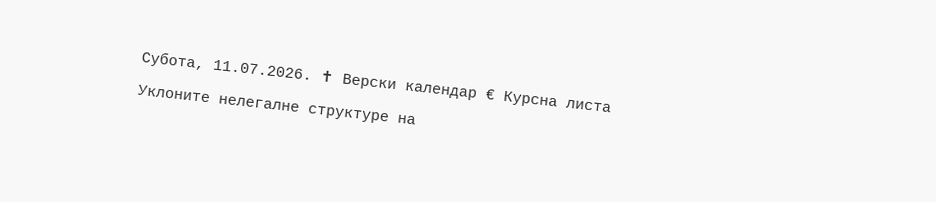Субота, 11.07.2026. ✝ Верски календар € Курсна листа

Уклоните нелегалне структуре на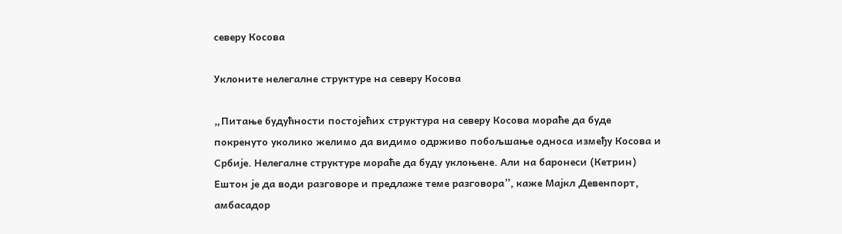северу Косова

Уклоните нелегалне структуре на северу Косова

„Питање будућности постојећих структура на северу Косова мораће да буде покренуто уколико желимо да видимо одрживо побољшање односа између Косова и Србије. Нелегалне структуре мораће да буду уклоњене. Али на баронеси (Кетрин) Ештон је да води разговоре и предлаже теме разговора”, каже Мајкл Девенпорт, амбасадор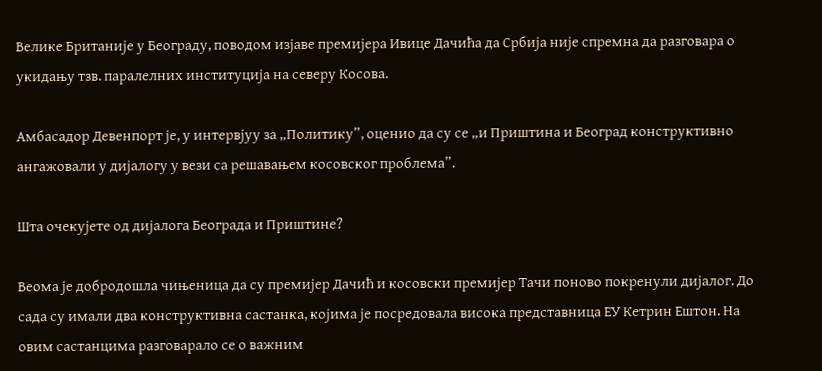Велике Британије у Београду, поводом изјаве премијера Ивице Дачића да Србија није спремна да разговара о укидању тзв. паралелних институција на северу Косова.

Амбасадор Девенпорт је, у интервјуу за „Политику”, оценио да су се „и Приштина и Београд конструктивно ангажовали у дијалогу у вези са решавањем косовског проблема”.

Шта очекујете од дијалога Београда и Приштине?

Веома је добродошла чињеница да су премијер Дачић и косовски премијер Тачи поново покренули дијалог. До сада су имали два конструктивна састанка, којима је посредовала висока представница ЕУ Кетрин Ештон. На овим састанцима разговарало се о важним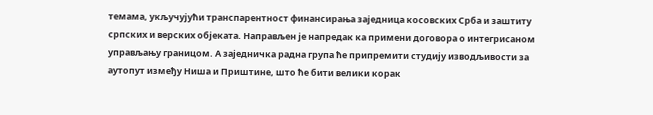темама, укључујући транспарентност финансирања заједница косовских Срба и заштиту српских и верских објеката. Направљен је напредак ка примени договора о интегрисаном управљању границом. А заједничка радна група ће припремити студију изводљивости за аутопут између Ниша и Приштине, што ће бити велики корак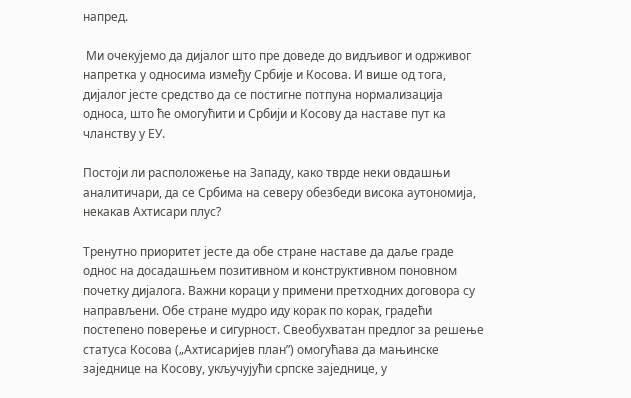напред.

 Ми очекујемо да дијалог што пре доведе до видљивог и одрживог напретка у односима између Србије и Косова. И више од тога, дијалог јесте средство да се постигне потпуна нормализација односа, што ће омогућити и Србији и Косову да наставе пут ка чланству у ЕУ.

Постоји ли расположење на Западу, како тврде неки овдашњи аналитичари, да се Србима на северу обезбеди висока аутономија, некакав Ахтисари плус?

Тренутно приоритет јесте да обе стране наставе да даље граде однос на досадашњем позитивном и конструктивном поновном почетку дијалога. Важни кораци у примени претходних договора су направљени. Обе стране мудро иду корак по корак, градећи постепено поверење и сигурност. Свеобухватан предлог за решење статуса Косова („Ахтисаријев план”) омогућава да мањинске заједнице на Косову, укључујући српске заједнице, у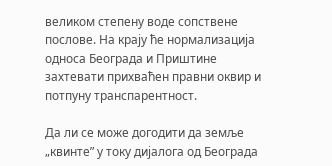великом степену воде сопствене послове. На крају ће нормализација односа Београда и Приштине захтевати прихваћен правни оквир и потпуну транспарентност.

Да ли се може догодити да земље „квинте” у току дијалога од Београда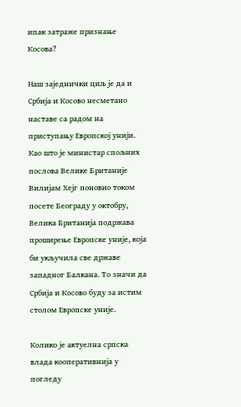ипак затраже признање Косова?

Наш заједнички циљ је да и Србија и Косово несметано наставе са радом на приступању Европској унији. Као што је министар спољних послова Велике Британије Вилијам Хејг поновио током посете Београду у октобру, Велика Британија подржава проширење Европске уније, која би укључила све државе западног Балкана. То значи да Србија и Косово буду за истим столом Европске уније.

Колико је актуелна српска влада кооперативнија у погледу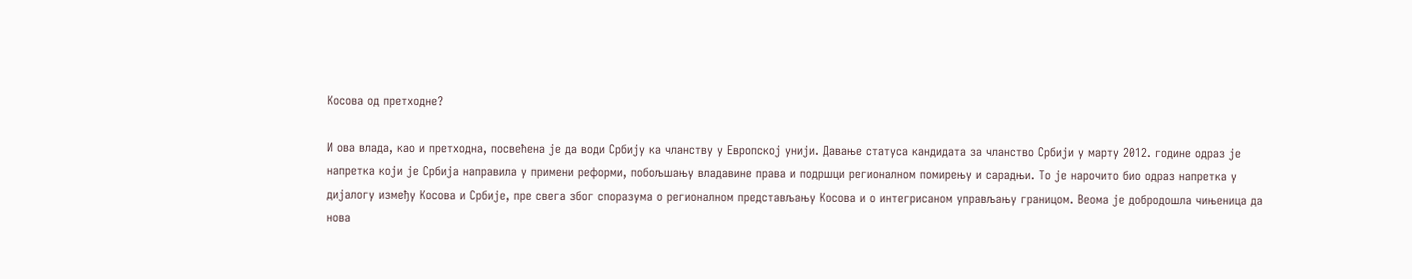Косова од претходне?

И ова влада, као и претходна, посвећена је да води Србију ка чланству у Европској унији. Давање статуса кандидата за чланство Србији у марту 2012. године одраз је напретка који је Србија направила у примени реформи, побољшању владавине права и подршци регионалном помирењу и сарадњи. То је нарочито био одраз напретка у дијалогу између Косова и Србије, пре свега због споразума о регионалном представљању Косова и о интегрисаном управљању границом. Веома је добродошла чињеница да нова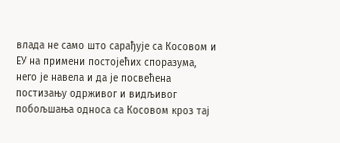влада не само што сарађује са Косовом и ЕУ на примени постојећих споразума, него је навела и да је посвећена постизању одрживог и видљивог побољшања односа са Косовом кроз тај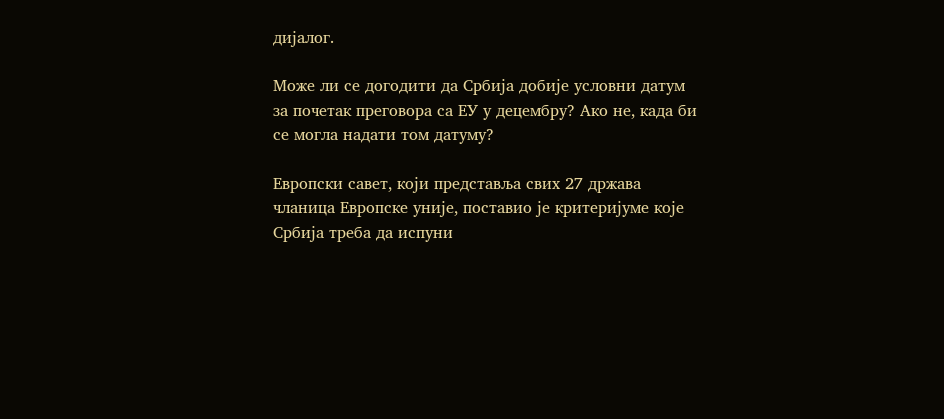дијалог.

Може ли се догодити да Србија добије условни датум за почетак преговора са ЕУ у децембру? Ако не, када би се могла надати том датуму?

Европски савет, који представља свих 27 држава чланица Европске уније, поставио је критеријуме које Србија треба да испуни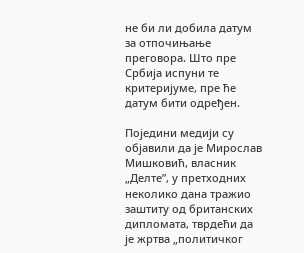не би ли добила датум за отпочињање преговора. Што пре Србија испуни те критеријуме, пре ће датум бити одређен.

Поједини медији су објавили да је Мирослав Мишковић, власник „Делте”, у претходних неколико дана тражио заштиту од британских дипломата, тврдећи да је жртва „политичког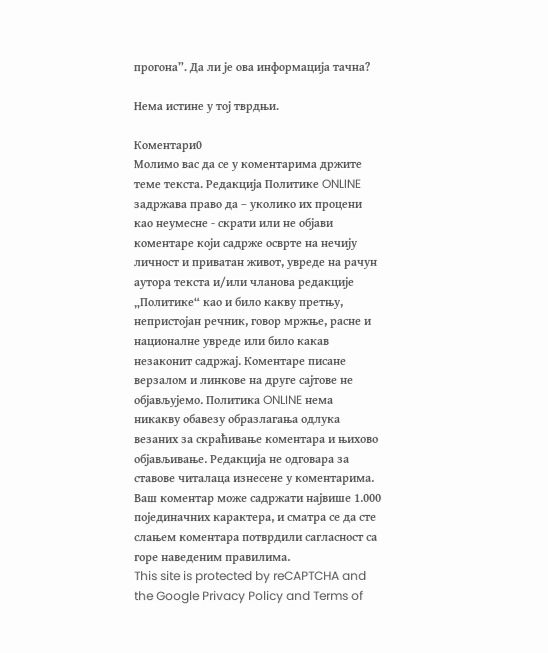прогона”. Да ли је ова информација тачна?

Нема истине у тој тврдњи.

Коментари0
Молимо вас да се у коментарима држите теме текста. Редакција Политике ONLINE задржава право да – уколико их процени као неумесне - скрати или не објави коментаре који садрже осврте на нечију личност и приватан живот, увреде на рачун аутора текста и/или чланова редакције „Политике“ као и било какву претњу, непристојан речник, говор мржње, расне и националне увреде или било какав незаконит садржај. Коментаре писане верзалом и линкове на друге сајтове не објављујемо. Политика ONLINE нема никакву обавезу образлагања одлука везаних за скраћивање коментара и њихово објављивање. Редакција не одговара за ставове читалаца изнесене у коментарима. Ваш коментар може садржати највише 1.000 појединачних карактера, и сматра се да сте слањем коментара потврдили сагласност са горе наведеним правилима.
This site is protected by reCAPTCHA and the Google Privacy Policy and Terms of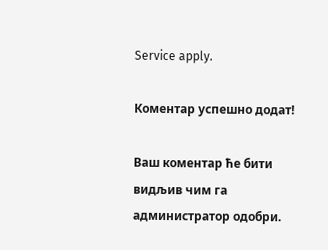Service apply.

Комeнтар успeшно додат!

Ваш комeнтар ћe бити видљив чим га администратор одобри.